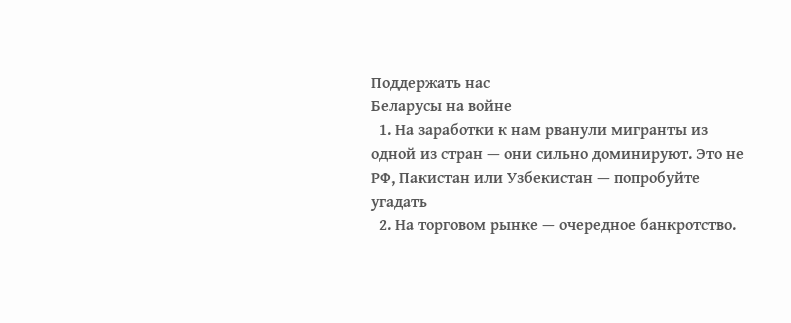Поддержать нас
Беларусы на войне
  1. На заработки к нам рванули мигранты из одной из стран — они сильно доминируют. Это не РФ, Пакистан или Узбекистан — попробуйте угадать
  2. На торговом рынке — очередное банкротство.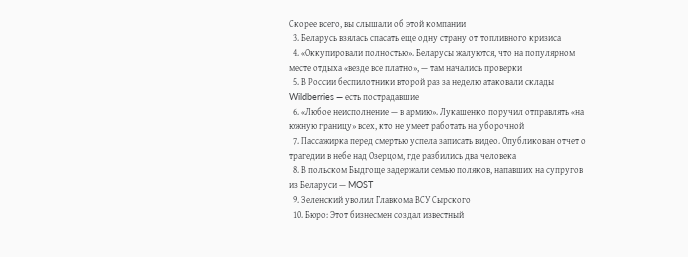Скорее всего, вы слышали об этой компании
  3. Беларусь взялась спасать еще одну страну от топливного кризиса
  4. «Оккупировали полностью». Беларусы жалуются, что на популярном месте отдыха «везде все платно», — там начались проверки
  5. В России беспилотники второй раз за неделю атаковали склады Wildberries — есть пострадавшие
  6. «Любое неисполнение — в армию». Лукашенко поручил отправлять «на южную границу» всех, кто не умеет работать на уборочной
  7. Пассажирка перед смертью успела записать видео. Опубликован отчет о трагедии в небе над Озерцом, где разбились два человека
  8. В польском Быдгоще задержали семью поляков, напавших на супругов из Беларуси — MOST
  9. Зеленский уволил Главкома ВСУ Сырского
  10. Бюро: Этот бизнесмен создал известный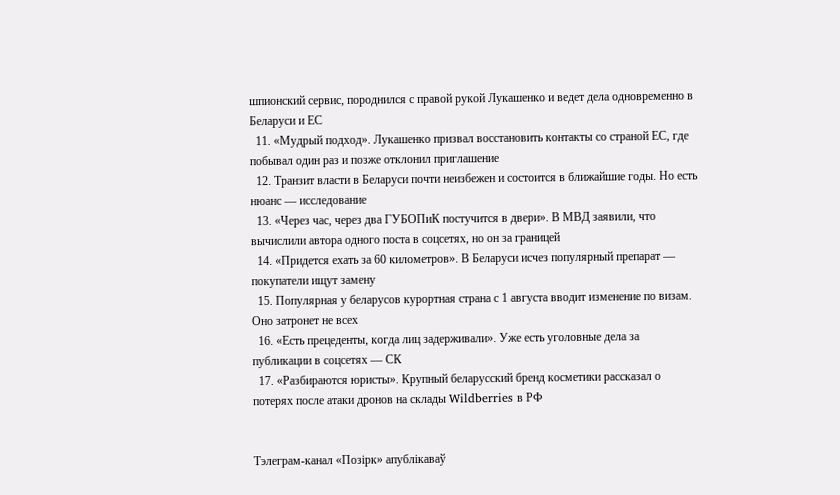шпионский сервис, породнился с правой рукой Лукашенко и ведет дела одновременно в Беларуси и ЕС
  11. «Мудрый подход». Лукашенко призвал восстановить контакты со страной ЕС, где побывал один раз и позже отклонил приглашение
  12. Транзит власти в Беларуси почти неизбежен и состоится в ближайшие годы. Но есть нюанс — исследование
  13. «Через час, через два ГУБОПиК постучится в двери». В МВД заявили, что вычислили автора одного поста в соцсетях, но он за границей
  14. «Придется ехать за 60 километров». В Беларуси исчез популярный препарат — покупатели ищут замену
  15. Популярная у беларусов курортная страна с 1 августа вводит изменение по визам. Оно затронет не всех
  16. «Есть прецеденты, когда лиц задерживали». Уже есть уголовные дела за публикации в соцсетях — СК
  17. «Разбираются юристы». Крупный беларусский бренд косметики рассказал о потерях после атаки дронов на склады Wildberries в РФ


Тэлеграм-канал «Позірк» апублікаваў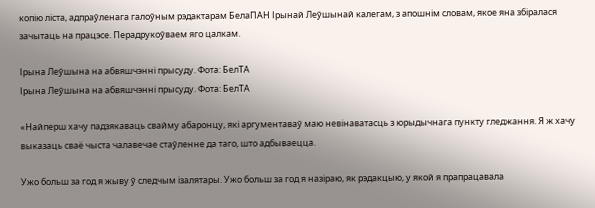копію ліста, адпраўленага галоўным рэдактарам БелаПАН Ірынай Леўшынай калегам, з апошнім словам, якое яна збіралася зачытаць на працэсе. Перадрукоўваем яго цалкам.

Ірына Леўшына на абвяшчэнні прысуду. Фота: БелТА
Ірына Леўшына на абвяшчэнні прысуду. Фота: БелТА

«Найперш хачу падзякаваць свайму абаронцу, які аргументаваў маю невінаватасць з юрыдычнага пункту гледжання. Я ж хачу выказаць сваё чыста чалавечае стаўленне да таго, што адбываецца.

Ужо больш за год я жыву ў следчым ізалятары. Ужо больш за год я назіраю, як рэдакцыю, у якой я прапрацавала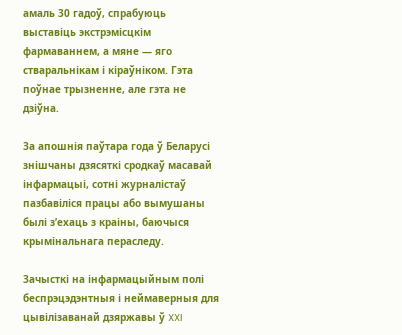амаль 30 гадоў, спрабуюць выставіць экстрэмісцкім фармаваннем, а мяне — яго стваральнікам і кіраўніком. Гэта поўнае трызненне, але гэта не дзіўна.

За апошнія паўтара года ў Беларусі знішчаны дзясяткі сродкаў масавай інфармацыі, сотні журналістаў пазбавіліся працы або вымушаны былі з’ехаць з краіны, баючыся крымінальнага пераследу.

Зачысткі на інфармацыйным полі беспрэцэдэнтныя і неймаверныя для цывілізаванай дзяржавы ў XXI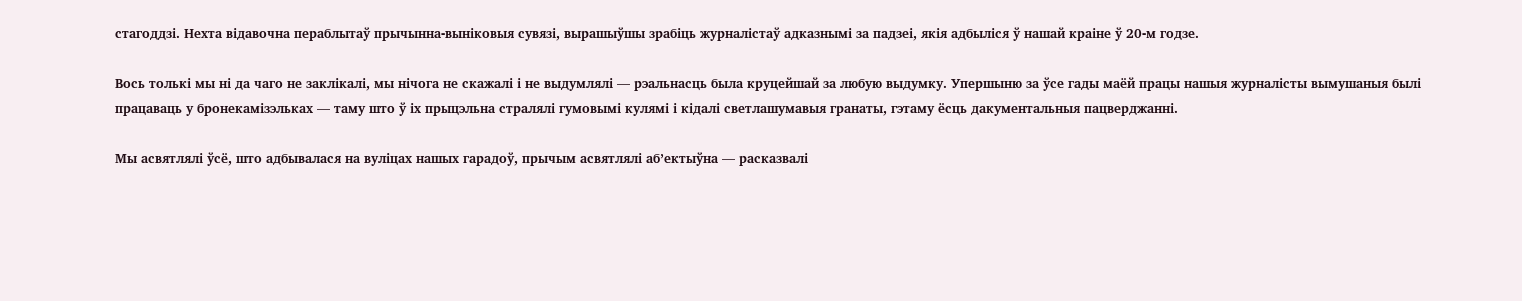стагоддзі. Нехта відавочна пераблытаў прычынна-выніковыя сувязі, вырашыўшы зрабіць журналістаў адказнымі за падзеі, якія адбыліся ў нашай краіне ў 20-м годзе.

Вось толькі мы ні да чаго не заклікалі, мы нічога не скажалі і не выдумлялі — рэальнасць была круцейшай за любую выдумку. Упершыню за ўсе гады маёй працы нашыя журналісты вымушаныя былі працаваць у бронекамізэльках — таму што ў іх прыцэльна стралялі гумовымі кулямі і кідалі светлашумавыя гранаты, гэтаму ёсць дакументальныя пацверджанні.

Мы асвятлялі ўсё, што адбывалася на вуліцах нашых гарадоў, прычым асвятлялі аб’ектыўна — расказвалі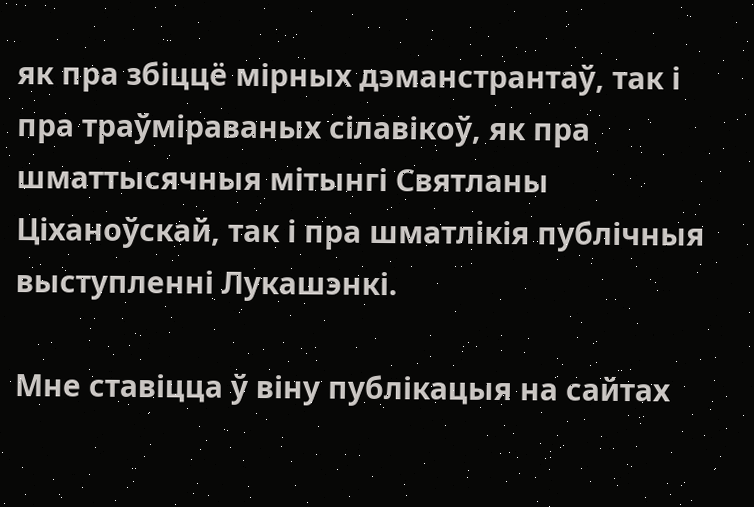як пра збіццё мірных дэманстрантаў, так і пра траўміраваных сілавікоў, як пра шматтысячныя мітынгі Святланы Ціханоўскай, так і пра шматлікія публічныя выступленні Лукашэнкі.

Мне ставіцца ў віну публікацыя на сайтах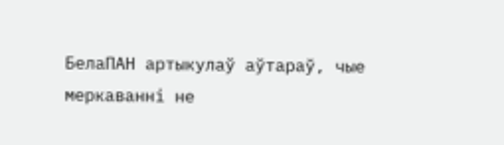БелаПАН артыкулаў аўтараў, чые меркаванні не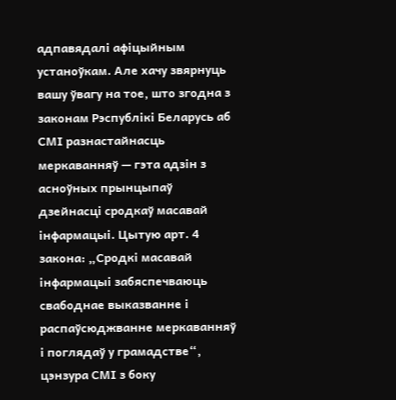адпавядалі афіцыйным устаноўкам. Але хачу звярнуць вашу ўвагу на тое, што згодна з законам Рэспублікі Беларусь аб СМІ разнастайнасць меркаванняў — гэта адзін з асноўных прынцыпаў дзейнасці сродкаў масавай інфармацыі. Цытую арт. 4 закона: „Сродкі масавай інфармацыі забяспечваюць свабоднае выказванне і распаўсюджванне меркаванняў і поглядаў у грамадстве“, цэнзура СМІ з боку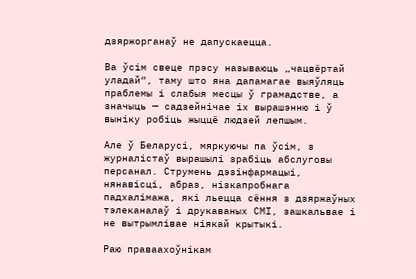дзяржорганаў не дапускаецца.

Ва ўсім свеце прэсу называюць „чацвёртай уладай“, таму што яна дапамагае выяўляць праблемы і слабыя месцы ў грамадстве, а значыць — садзейнічае іх вырашэнню і ў выніку робіць жыццё людзей лепшым.

Але ў Беларусі, мяркуючы па ўсім, з журналістаў вырашылі зрабіць абслуговы персанал. Струмень дэзінфармацыі, нянавісці, абраз, нізкапробнага падхалімажа, які льецца сёння з дзяржаўных тэлеканалаў і друкаваных СМІ, зашкальвае і не вытрымлівае ніякай крытыкі.

Раю праваахоўнікам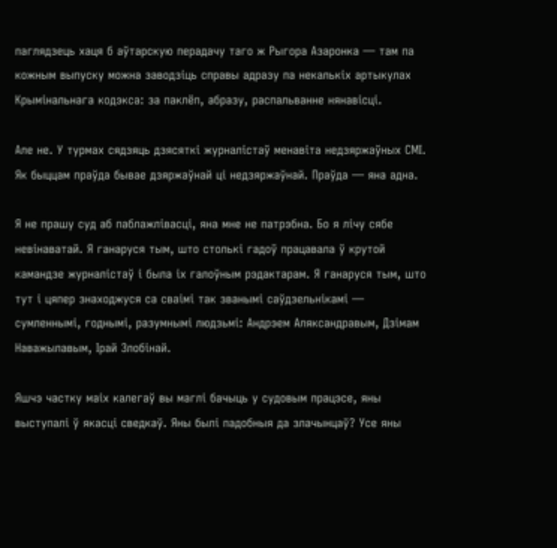паглядзець хаця б аўтарскую перадачу таго ж Рыгора Азаронка — там па кожным выпуску можна заводзіць справы адразу па некалькіх артыкулах Крымінальнага кодэкса: за паклёп, абразу, распальванне нянавісці.

Але не. У турмах сядзяць дзясяткі журналістаў менавіта недзяржаўных СМІ. Як быццам праўда бывае дзяржаўнай ці недзяржаўнай. Праўда — яна адна.

Я не прашу суд аб паблажлівасці, яна мне не патрэбна. Бо я лічу сябе невінаватай. Я ганаруся тым, што столькі гадоў працавала ў крутой камандзе журналістаў і была іх галоўным рэдактарам. Я ганаруся тым, што тут і цяпер знаходжуся са сваімі так званымі саўдзельнікамі — сумленнымі, годнымі, разумнымі людзьмі: Андрэем Аляксандравым, Дзімам Наважылавым, Ірай Злобінай.

Яшчэ частку маіх калегаў вы маглі бачыць у судовым працэсе, яны выступалі ў якасці сведкаў. Яны былі падобныя да злачынцаў? Усе яны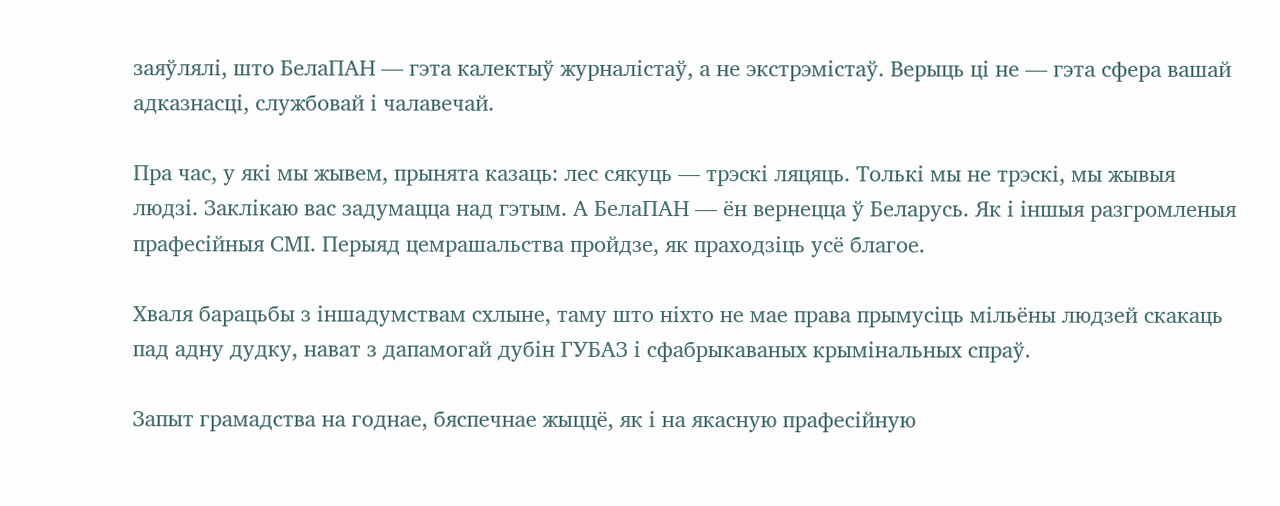заяўлялі, што БелаПАН — гэта калектыў журналістаў, а не экстрэмістаў. Верыць ці не — гэта сфера вашай адказнасці, службовай і чалавечай.

Пра час, у які мы жывем, прынята казаць: лес сякуць — трэскі ляцяць. Толькі мы не трэскі, мы жывыя людзі. Заклікаю вас задумацца над гэтым. А БелаПАН — ён вернецца ў Беларусь. Як і іншыя разгромленыя прафесійныя СМІ. Перыяд цемрашальства пройдзе, як праходзіць усё благое.

Хваля барацьбы з іншадумствам схлыне, таму што ніхто не мае права прымусіць мільёны людзей скакаць пад адну дудку, нават з дапамогай дубін ГУБАЗ і сфабрыкаваных крымінальных спраў.

Запыт грамадства на годнае, бяспечнае жыццё, як і на якасную прафесійную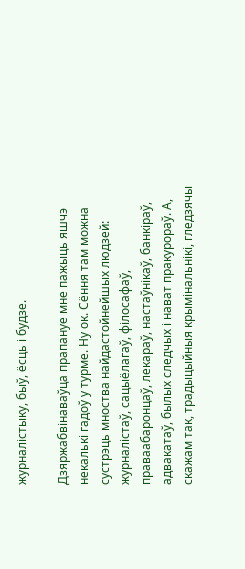журналістыку, быў, ёсць і будзе.

Дзяржабвінаваўца прапануе мне пажыць яшчэ некалькі гадоў у турме. Ну ок. Сёння там можна сустрэць мноства найдастойнейшых людзей: журналістаў, сацыёлагаў, філосафаў, праваабаронцаў, лекараў, настаўнікаў, банкіраў, адвакатаў, былых следчых і нават пракурораў. А, скажам так, традыцыйныя крымінальнікі, гледзячы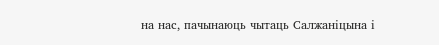на нас, пачынаюць чытаць Салжаніцына і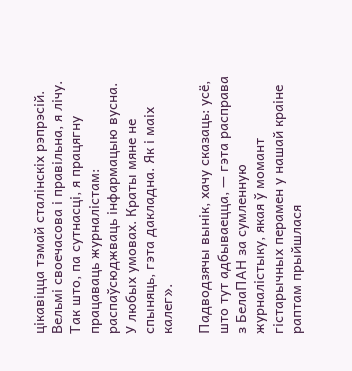цікавіцца тэмай сталінскіх рэпрэсій. Вельмі своечасова і правільна, я лічу. Так што, па сутнасці, я працягну працаваць журналістам: распаўсюджваць інфармацыю вусна. У любых умовах. Краты мяне не спыняць, гэта дакладна. Як і маіх калег».

Падводзячы вынік, хачу сказаць: усё, што тут адбываецца, — гэта расправа з БелаПАН за сумленную журналістыку, якая ў момант гістарычных перамен у нашай краіне раптам прыйшлася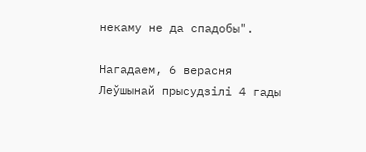некаму не да спадобы".

Нагадаем, 6 верасня Леўшынай прысудзілі 4 гады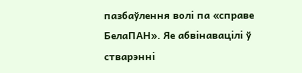пазбаўлення волі па «справе БелаПАН». Яе абвінавацілі ў стварэнні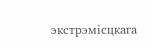экстрэмісцкага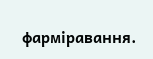фарміравання.